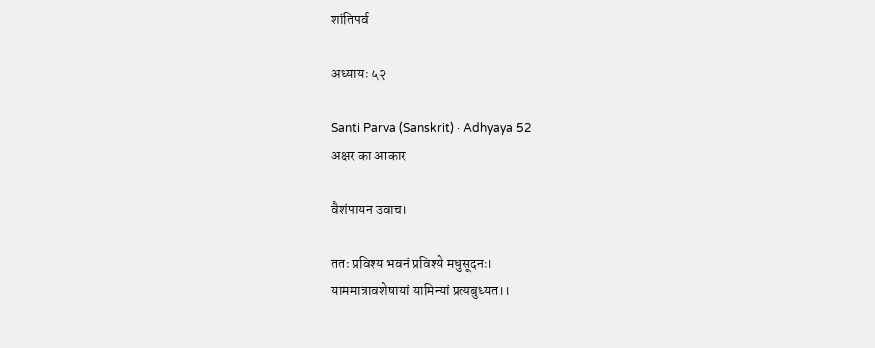शांतिपर्व

अध्यायः ५२

Santi Parva (Sanskrit) · Adhyaya 52
अक्षर का आकार

वैशंपायन उवाच।

ततः प्रविश्य भवनं प्रविश्ये मधुसूदनः।
याममात्रावशेषायां यामिन्यां प्रत्यबुध्यत।।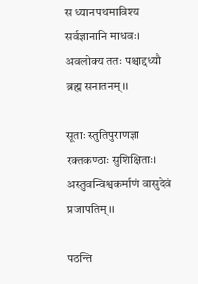स ध्यानपथमाविश्य सर्वज्ञानानि माधवः।
अवलोक्य ततः पश्चाद्दध्यौ ब्रह्म सनातनम्।।

सूताः स्तुतिपुराणज्ञा रक्तकण्ठाः सुशिक्षिताः।
अस्तुवन्विश्वकर्माणं वासुदेवं प्रजापतिम्।।

पठन्ति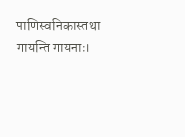पाणिस्वनिकास्तथा गायन्ति गायनाः।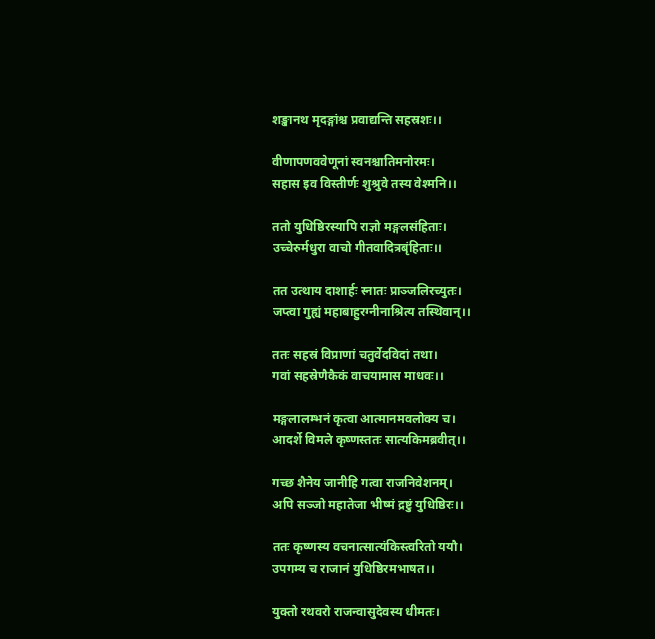शङ्खानथ मृदङ्गांश्च प्रवाद्यन्ति सहस्रशः।।

वीणापणववेणूनां स्वनश्चातिमनोरमः।
सहास इव विस्तीर्णः शुश्रुवे तस्य वेश्मनि।।

ततो युधिष्ठिरस्यापि राज्ञो मङ्गलसंहिताः।
उच्चेरुर्मधुरा वाचो गीतवादित्रबृंहिताः।।

तत उत्थाय दाशार्हः स्नातः प्राञ्जलिरच्युतः।
जप्त्वा गुह्यं महाबाहुरग्नीनाश्रित्य तस्थिवान्।।

ततः सहस्रं विप्राणां चतुर्वेदविदां तथा।
गवां सहस्रेणैकैकं वाचयामास माधवः।।

मङ्गलालम्भनं कृत्वा आत्मानमवलोक्य च।
आदर्शे विमले कृष्णस्ततः सात्यकिमब्रवीत्।।

गच्छ शैनेय जानीहि गत्वा राजनिवेशनम्।
अपि सञ्जो महातेजा भीष्मं द्रष्टुं युधिष्ठिरः।।

ततः कृष्णस्य वचनात्सात्यंकिस्त्वरितो ययौ।
उपगम्य च राजानं युधिष्ठिरमभाषत।।

युक्तो रथवरो राजन्वासुदेवस्य धीमतः।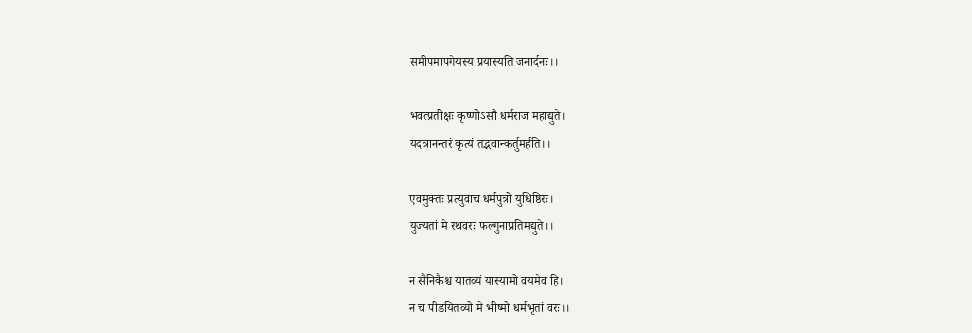समीपमापगेयस्य प्रयास्यति जनार्दनः।।

भवत्प्रतीक्षः कृष्णोऽसौ धर्मराज महाद्युते।
यदत्रानन्तरं कृत्यं तद्भवान्कर्तुमर्हति।।

एवमुक्तः प्रत्युवाच धर्मपुत्रो युधिष्ठिरः।
युज्यतां मे रथवरः फल्गुनाप्रतिमद्युते।।

न सैनिकैश्च यातव्यं यास्यामो वयमेव हि।
न च पीडयितव्यो मे भीष्मो धर्मभृतां वरः।।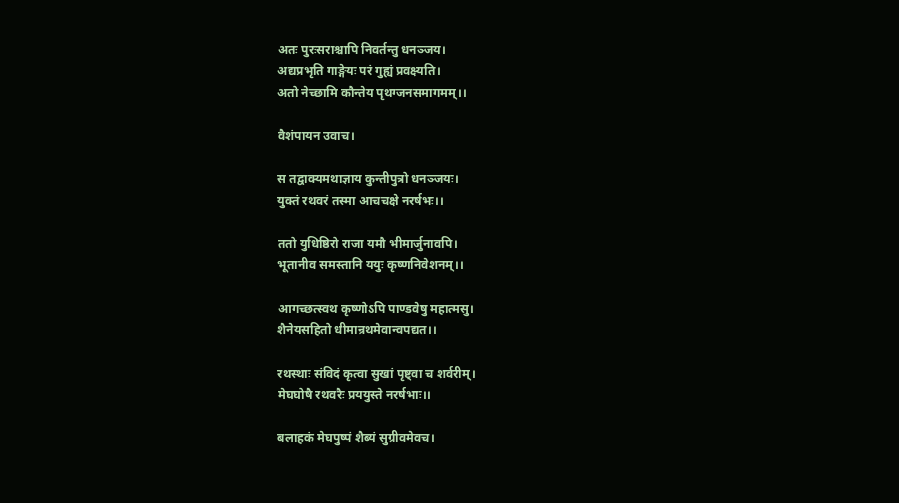अतः पुरःसराश्चापि निवर्तन्तु धनञ्जय।
अद्यप्रभृति गाङ्गेयः परं गुह्यं प्रवक्ष्यति।
अतो नेच्छामि कौन्तेय पृथग्जनसमागमम्।।

वैशंपायन उवाच।

स तद्वाक्यमथाज्ञाय कुन्तीपुत्रो धनञ्जयः।
युक्तं रथवरं तस्मा आचचक्षे नरर्षभः।।

ततो युधिष्ठिरो राजा यमौ भीमार्जुनावपि।
भूतानीव समस्तानि ययुः कृष्णनिवेशनम्।।

आगच्छत्स्वथ कृष्णोऽपि पाण्डवेषु महात्मसु।
शैनेयसहितो धीमान्रथमेवान्वपद्यत।।

रथस्थाः संविदं कृत्वा सुखां पृष्ट्वा च शर्वरीम्।
मेघघोषै रथवरैः प्रययुस्ते नरर्षभाः।।

बलाहकं मेघपुष्पं शैब्यं सुग्रीवमेवच।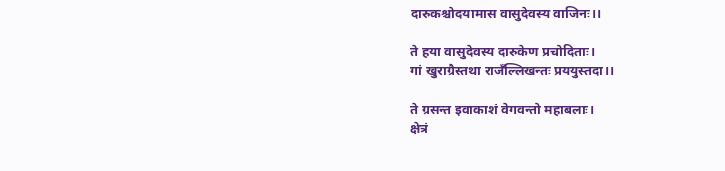दारुकश्चोदयामास वासुदेवस्य वाजिनः।।

ते हया वासुदेवस्य दारुकेण प्रचोदिताः।
गां खुराग्रैस्तथा राजँल्लिखन्तः प्रययुस्तदा।।

ते ग्रसन्त इवाकाशं वेगवन्तो महाबलाः।
क्षेत्रं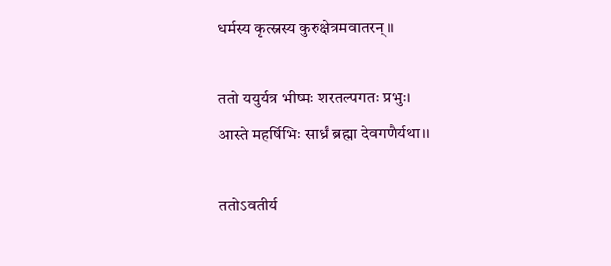धर्मस्य कृत्स्नस्य कुरुक्षेत्रमवातरन्।।

ततो ययुर्यत्र भीष्मः शरतल्पगतः प्रभुः।
आस्ते महर्षिभिः सार्ध्रं ब्रह्मा देवगणैर्यथा।।

ततोऽवतीर्य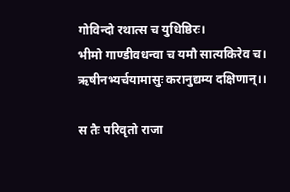गोविन्दो रथात्स च युधिष्ठिरः।
भीमो गाण्डीवधन्वा च यमौ सात्यकिरेव च।
ऋषीनभ्यर्चयामासुः करानुद्यम्य दक्षिणान्।।

स तैः परिवृतो राजा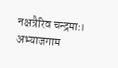नक्षत्रैरिव चन्द्रमाः।
अभ्याजगाम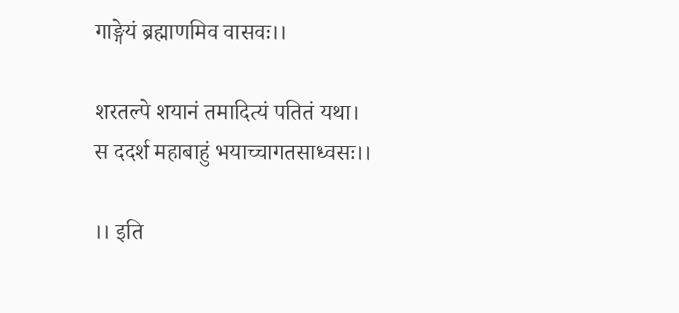गाङ्गेयं ब्रह्माणमिव वासवः।।

शरतल्पे शयानं तमादित्यं पतितं यथा।
स ददर्श महाबाहुं भयाच्चागतसाध्वसः।।

।। इति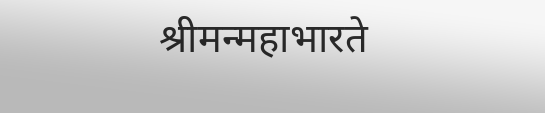श्रीमन्महाभारते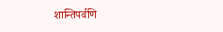शान्तिपर्वणि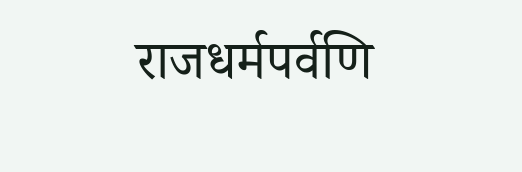राजधर्मपर्वणि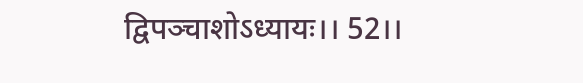द्विपञ्चाशोऽध्यायः।। 52।।